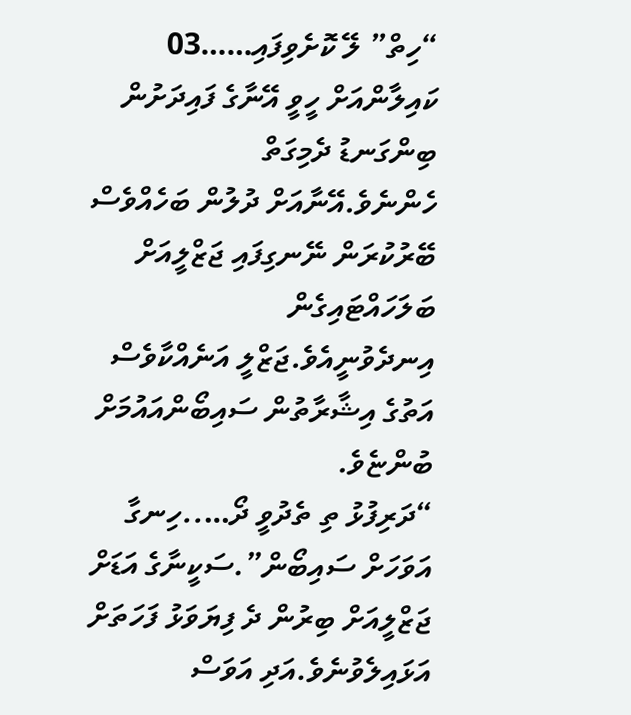“ހިތް” ލޭ ކޮށެވިފައި……03
ކައިލާންއަށް ހީވީ އޭނާގެ ފައިދަށުން ބިންގަނޑު ދެމިގަތް ހެންނެވެ.އޭނާއަށް ދުލުން ބަހެއްވެސް ބޭރުކުރަން ނޭނގިފައި ޖަޒްލީއަށް ބަލަހައްޓައިގެން އިނދެވުނީއެވެ.ޖަޒްލީ އަނެއްކާވެސް އަތުގެ އިޝާރާތުން ސައިބޯންއައުމަށް ބުންޏެވެ.
“ދަރިފުޅު ތި ތެދުވީ ދޯ…..ހިނގާ އަވަހަށް ސައިބޯން”.ސަކީނާގެ އަޑަށް ޖަޒްލީއަށް ބިރުން ދެ ފިޔަވަޅު ފަހަތަށް އަޅައިލެވުނެވެ.އަދި އަވަސް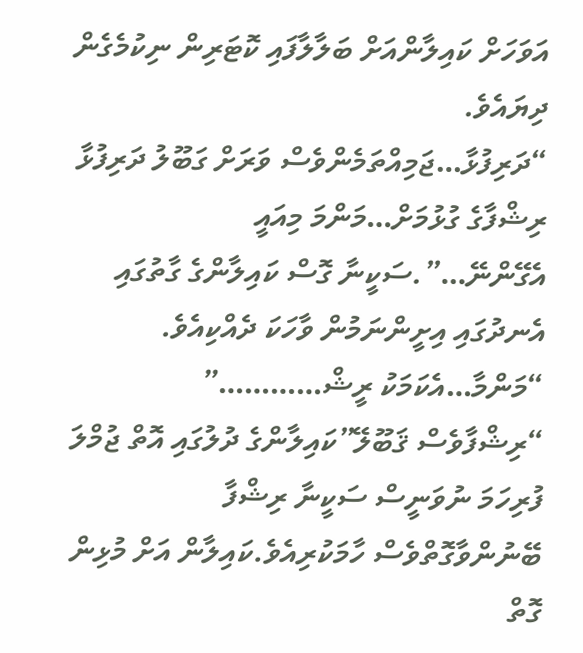އަވަހަށް ކައިލާންއަށް ބަލާލާފައި ކޮޓަރިން ނިކުމެގެން ދިޔައެވެ.
“ދަރިފުޅާ…ޖަމިއްތަމެންވެސް ވަރަށް ގަބޫލު ދަރިފުޅާ ރިޝްފާގެ ގުޅުމަށް…މަންމަ މިއައީ އެގޭންނޭ…”.ސަކީނާ ގޮސް ކައިލާންގެ ގާތުގައި އެނދުގައި އިށީންނަމުން ވާހަކަ ދެއްކިއެވެ.
“މަންމާ…އެކަމަކު ރީޝް…………”
“ރިޝްފާވެސް ޤަބޫލޭ”ކައިލާންގެ ދުލުގައި އޮތް ޖުމްލަ ފުރިހަމަ ނުވަނީސް ސަކީނާ ރިޝްފާ ބޭނުންވާގޮތްވެސް ހާމަކުރިއެވެ.ކައިލާން އަށް މުޅިން ގޮތް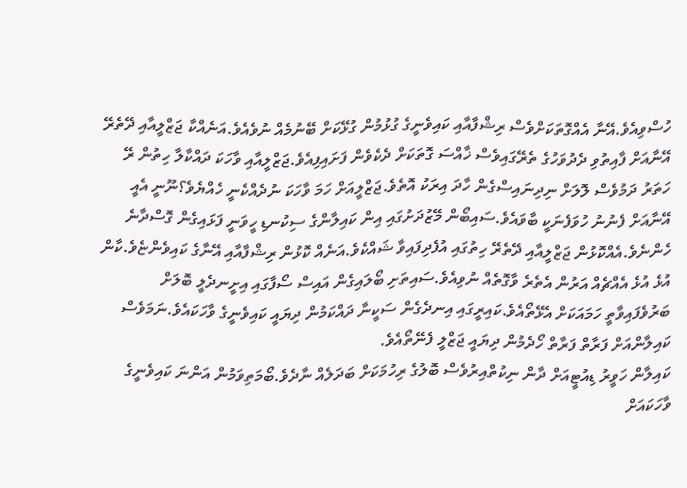ހުސްވިއެވެ.އޭނާ އެއްގޮތަކަށްވެސް ރިޝްފާއާއި ކައިވެނީގެ ގުޅުމުން ގުޅޭކަށް ބޭނުމެއް ނުވެއެވެ.އަނެއްކާ ޖަޒްލީއާއި ދޭތެރޭ އޭނާއަށް ފާއިތުވި ދެދުވަހުގެ ތެރޭގައިވެސް ޚާއްސަ ގޮތަކަށް ދެކެވެން ފަށައިފިއެވެ.ޖަޒްލީއާއި ވާހަކަ ދައްކާލާ ހިތުން ރޭ ހަތަރު ދަމުވެސް ލޮލަށް ނިދިނައިސްގެން ހާދަ އިރަކު އޮތެވެ.ޖަޒްލީއަށް ހަމަ ވާހަކަ ނުދެއްކެނީ ހެއްޔެވެ؟ނޫނީ އެއީ އޭނާއަށް ފެނުނު ހުވަފެނަކީ ބާވައެވެ.ސައިބޯން މޭޒުދަށުގައި އިން ކައިލާންގެ ސިކުނޑި ހީވަނީ ފަޅައިގެން ގޮސްދާނެ ހެންނެވެ.އެއްކޮޅުން ޖަޒްލީއާއި ދޭތެރޭ ހިތުގައި އުފެދިފައިވާ ޝައްކެވެ.އަނެއް ކޮޅުން ރިޝްފާއާއި އޭނާގެ ކައިވެންޏެވެ.ކާން އުޅެ އުޅެ އެއްޗެއް އަރުން އެތެރެ ވާގޮތެއް ނުވިއެވެ.ސައިތަށި ބޯލައިގެން އައިސް ސޯފާގައި އިށީނދެލީ ބޮލަށް ބަރުވެފައިވާތީ ހަމައަކަށް އެޅޭތޯއެވެ.ކައިރީގައި އިނދެގެން ސަކީނާ ދައްކަމުން ދިޔައީ ކައިވެނީގެ ވާހަކައެވެ.ނަމަވެސް ކައިލާންއަށް ފަރާތް ފަރާތް ހޯދެމުން ދިޔައީ ޖަޒްލީ ފެނޭތޯއެވެ.
ކައިލާން ހަވީރު ޑިއުޓީއަށް ދާން ނިކުތްއިރުވެސް ބޮލުގެ ރިހުމަކަށް ބަދަލެއް ނާދެވެ.ބޯމަތިވަމުން އަންނަ ކައިވެނީގެ ވާހަކައަށް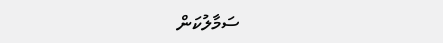ސަމާލުކަން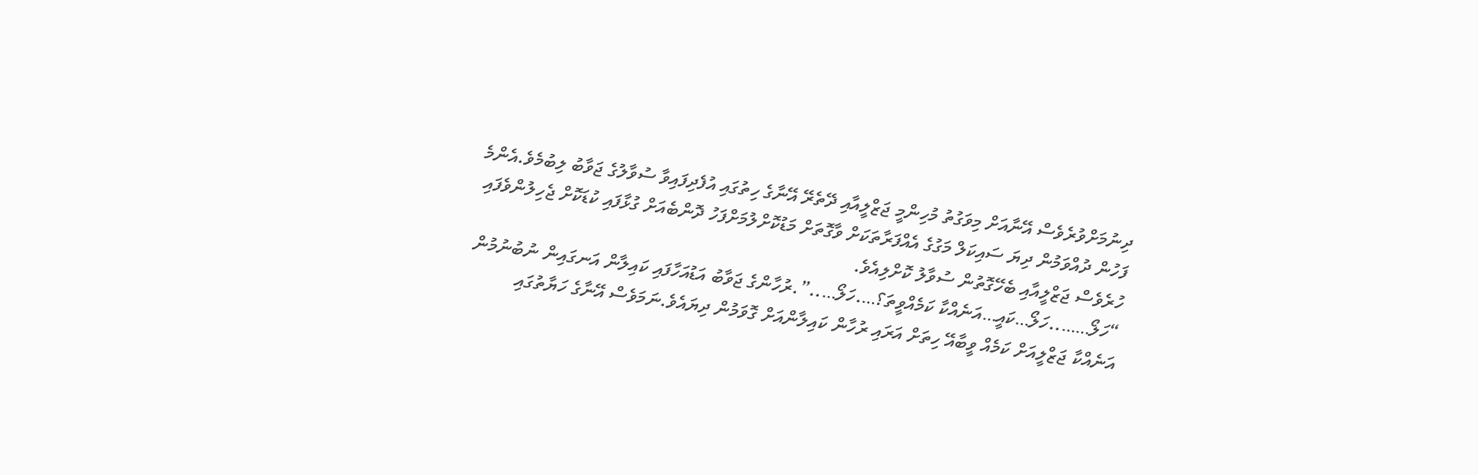ދިނުމަށްވުރެވެސް އޭނާއަށް މިވަގުތު މުހިންމީ ޖަޒްލީއާއި ދޭތެރޭ އޭނާގެ ހިތުގައި އުފެދިފައިވާ ސުވާލުގެ ޖަވާބު ލިބުމެވެ.އެންމެ ފަހުން ދުއްވަމުން ދިޔަ ސައިކަލް މަގުގެ އެއްފަރާތަކަށް ވާގޮތަށް މަޑުކޮށްލުމަށްފަހު ދޮންބެއަށް ގުޅާފައި ކުޑަކޮށް ޖެހިލުންވެފައި ހުރެވެސް ޖަޒްލީއާއި ބެހޭގޮތުން ސުވާލު ކޮށްލިއެވެ.
“ހަލޯ……..ހަލޯ…ކައީ…އަނެއްކާ ކަމެއްވީތަ؟….ހަލޯ…..”.ރުހާންގެ ޖަވާބު އަޑުއަހާފައި ކައިލާން އަނގައިން ނުބުނުމުން އަނެއްކާ ޖަޒްލީއަށް ކަމެއް ވީބާއޭ ހިތަށް އަރައި ރުހާން ކައިލާންއަށް ގޮވަމުން ދިޔައެވެ.ނަމަވެސް އޭނާގެ ހަޔާތުގައި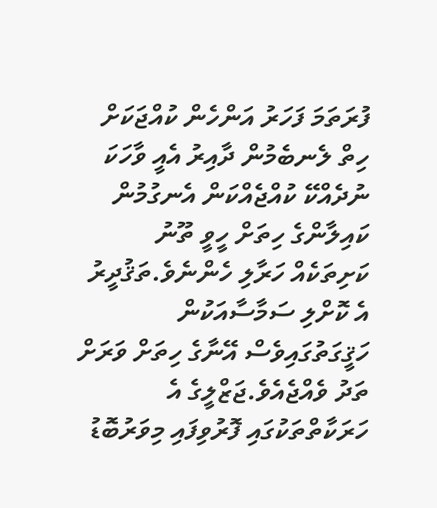ފުރަތަމަ ފަހަރު އަންހެން ކުއްޖަކަށް ހިތް ލެނބެމުން ދާއިރު އެއީ ވާހަކަ ނުދެއްކޭ ކުއްޖެއްކަން އެނގުމުން ކައިލާންގެ ހިތަށް ހީވީ ތޫނު ކަށިތަކެއް ހަރާލި ހެންނެވެ.ތަޤުދީރު އެ ކޮށްލި ސަމާސާއަކުން ހަޤީގަތުގައިވެސް އޭނާގެ ހިތަށް ވަރަށް ތަދު ވެއްޖެއެވެ.ޖަޒްލީގެ އެ ހަރަކާތްތަކުގައި ފޮރުވިފައި މިވަރުބޮޑު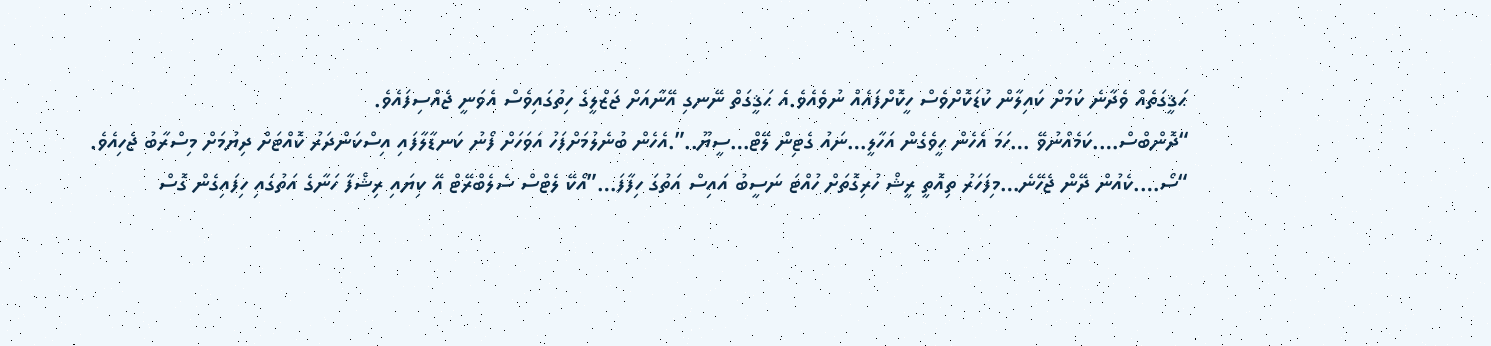ޙަޤީގަތެއް ވެދާނެ ކަމަށް ކައިލާން ކުޑަކޮށްވެސް ހީކޮށްފައެއް ނުވެއެވެ.އެ ޙަޤީގަތް ނޭނގި އޭނާއަށް ޖަޒްލީގެ ހިތުގައިވެސް އެވަނީ ޖެއްސިފައެވެ.
“ދޮންބްސް….ކަމެއްނުވޭ …ހަމަ އެހެން ހީވެގެން އަހާލީ…ނައު ގެޓިން ލޭޓް…ސީޔޫ..”.އެހެން ބުނެލުމަށްފަހު އަވަހަށް ފޯނު ކަނޑާލާފައި އިސްކަންދަރު ކޮއްޓަށް ދިޔުމަށް މިސްރާބު ޖެހިއެވެ.
“ސޯ….ކެއުން ދޭން ޖެހޭނެ…މިފަހަރު ތިއޮތީ ރީޝް ހުރިގޮތަށް ހުއްޓަ ނަސީބު އައިސް އަތުގަ ހިފާފަ…”އޯކޭ ލެޓްސް ސެލެބްރޭޓް އޭ ކިޔައި ރިޝްފާ ހަނާގެ އަތުގައި ހިފައިގެން ގޮސް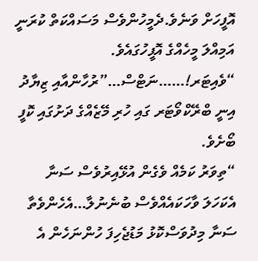އޮފީހަށް ވަނެވެ.ދެމީހުންވެސް މަސައްކަތް ކުރަނީ އަމިއްލަ މީހެއްގެ އޮފީހުގައެވެ.
“ވެއިޓަރ!……ނަޓްސް…”ރުހާންއާއި ޒިޔާދު އިނީ ބްރޭކްވޯޓަރ ގައި ހުރި މޭޒެއްގެ ދަށުގައި ކޮފީ ބޯށެވެ.
“ތިވަރު ކަމެއް ވެގެން އުޅޭއިރުވެސް ސަނާ އެކަހަލަ ވާހަކައެއްވެސް ބުނެނުލާ…އެހެންވެތާ ސަނާ މިދުވަސްކޮޅު މަޑުޖެހިފަ ހުންނަހެން އެ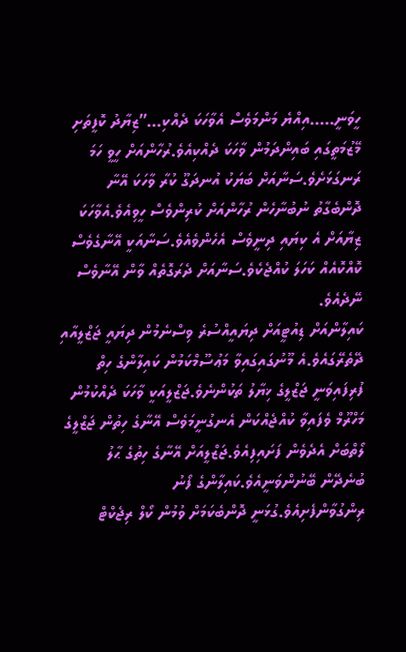ހީވަނީ…..އިއްޔެ މަންމަވެސް އެވާހަކަ ދެއްކި…”ޒިޔާދު ކޮފީތަށި މޭޒުމަތީގައި ބައިންދަމުން ވާހަކަ ދެއްކިއެވެ.ރުހާންއަށް ހީވީ ހަމަ ރަނގަޅަށެވެ.ސަނާއަށް ބަޔަކު އުނދަގޫ ކުރާ ވާހަކަ އޭނާ ދޮންބެގާތު ނުބުނާހެން ރުހާންއަށް ކުރިންވެސް ހީވިއެވެ.އެވާހަކަ ޒިޔާއަށް އެ ކިޔައި ދިނީވެސް އެހެންވެއެވެ.ސަނާއަކީ އޭނާގެވެސް ކޮއްކޮއެއް ކަހަލަ ކުއްޖެކެވެ.ސަނާއަށް ދެރަގޮތެއް ވާން އޭނާވެސް ނޭދެއެވެ.
ކައިލާންއަށް ޑިއުޓީއަށް ދިޔައީއްސުރެ ވިސްނެމުން ދިޔައީ ޖަޒްލީއާއި ދޭތެރޭގައެވެ.އެ މޫނުގައިގައިވާ މަޢުސޫމްކަމުން ކައިލާންގެ ހިތް ފުރިފައިވަނީ ޖަޒްލީގެ ޚިޔާލު ތަކުންނެވެ.ޖަޒްލީއަކީ ވާހަކަ ދެއްކުމުން މަހްރޫމް ވެފައިވާ ކުއްޖެއްކަން އެނގުނީމަވެސް އޭނާގެ ހިތުން ޖަޒްލީގެ ލޯތްބަށް އެދެވެން ފަށައިފިއެވެ.ޖަޒްލީއަށް އޭނާގެ ހިތުގެ ޙާލު ބުނެދޭން ބޭނުންވަނީއެވެ.ކައިލާންގެ ފޯނު ރިންގުވާންފެށިއެވެ.ގުޅަނީ ދޮންބެކަމަށް ވުމުން ކޯލް ރިޖެކްޓް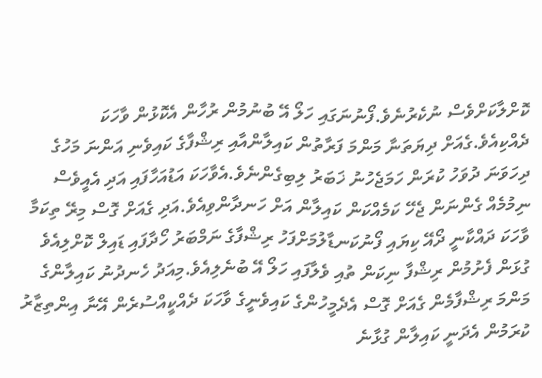ކޮށްލާކަށްވެސް ނުކެރުނެވެ.ފޯނުނަގައި ހަލޯ އޭ ބުނުމުން ރުހާން އެކޮޅުން ވާހަކަ ދެއްކިއެވެ.ގެއަށް ދިޔަތަނާ މަންމަ ފަރާތުން ކައިލާންއާއި ރިޝްފާގެ ކައިވެނި އަންނަ މަހުގެ ދިހަވަނަ ދުވަހު ކުރަން ހަމަޖެހުނު ޚަބަރު ލިބިގެންނެވެ.އެވާހަކަ އަޑުއަހާފައި އަދި އެއީވެސް ނިމުމެއް ގެންނަން ޖެހޭ ކަމެއްކަން ކައިލާން އަށް ހަނދާންވިއެވެ.އަދި ގެއަށް ގޮސް މިރޭ ތިކަމާ ވާހަކަ ދައްކާނީ ދޯއޭ ކިޔައި ފޯނުކަނޑާލުމަށްފަހު ރިޝްފާގެ ނަމްބަރު ހޯދާފައި ޑައިލް ކޮށްލިއެވެ
ގުޅަން ފެށުމުން ރިޝްފާ ނިކަން ތުއި ވެލާފައި ހަލޯ އޭ ބުނެލިއެވެ.މިއަދު ހެނދުނު ކައިލާންގެ މަންމަ ރިޝްފާމެން ގެއަށް ގޮސް އެދެމީހުންގެ ކައިވެނީގެ ވާހަކަ ދެއްކީއްސުރެން އޭނާ އިންތިޒާރު ކުރަމުން އެދަނީ ކައިލާން ގުޅާނެ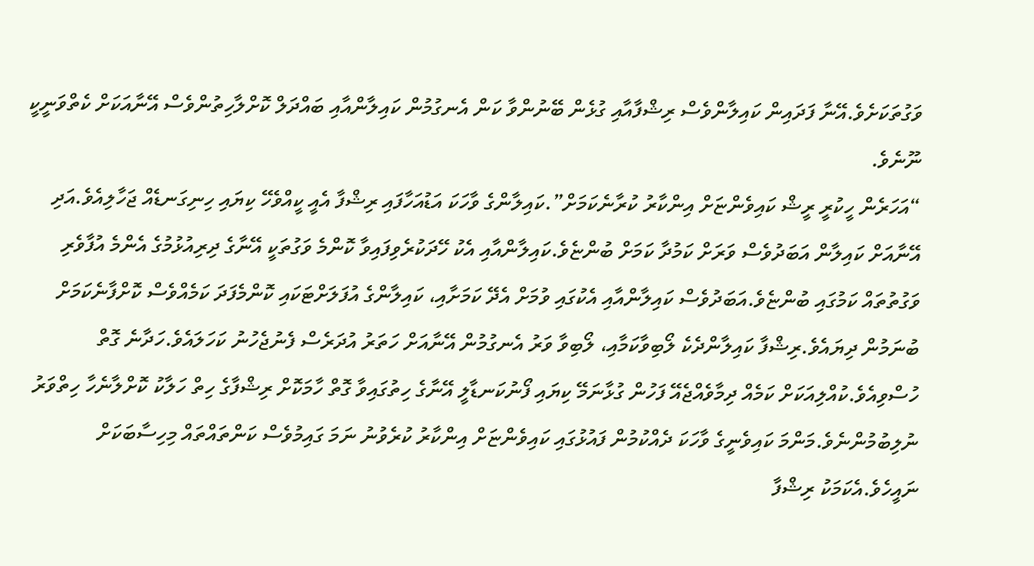ވަގުތަކަށެވެ.އޭނާ ފަދައިން ކައިލާންވެސް ރިޝްފާއާއި ގުޅެން ބޭނުންވާ ކަން އެނގުމުން ކައިލާންއާއި ބައްދަލް ކޮށްލާހިތުންވެސް އޭނާއަކަށް ކެތްވަނީކީ ނޫނެވެ.
“އަހަރެން ހީކުރީ ރީޝް ކައިވެންޏަށް އިންކާރު ކުރާނެކަމަށް”.ކައިލާންގެ ވާހަކަ އަޑުއަހާފައި ރިޝްފާ އެއީ ކީއްވެހޭ ކިޔައި ހިނިގަނޑެއް ޖަހާލިއެވެ.އަދި އޭނާއަށް ކައިލާން އަބަދުވެސް ވަރަށް ކަމުދާ ކަމަށް ބުންޏެވެ.ކައިލާންއާއި އެކު ހޭދަކުރެވިފައިވާ ކޮންމެ ވަގުތަކީ އޭނާގެ ދިރިއުޅުމުގެ އެންމެ އުފާވެރި ވަގުތުތައް ކަމުގައި ބުންޏެވެ.އަބަދުވެސް ކައިލާންއާއި އެކުގައި ވުމަށް އެދޭ ކަމަށާއި، ކައިލާންގެ އުފަލަށްޓަކައި ކޮންމެފަދަ ކަމެއްވެސް ކޮށްފާނެކަމަށް ބުނަމުން ދިޔައެވެ.ރިޝްފާ ކައިލާންދެކެ ލޯބިވާކަމާއި، ލޯބިވާ ވަރު އެނގުމުން އޭނާއަށް ހަތަރު އުދަރެސް ފެނުޖެހުނު ކަހަލައެވެ.ހަދާނެ ގޮތް ހުސްވިއެވެ.ކުއްލިއަކަށް ކަމެއް ދިމާވެއްޖެއޭ ފަހުން ގުޅާނަމޭ ކިޔައި ފޯނުކަނޑާލީ އޭނާގެ ހިތުގައިވާ ގޮތް ހާމަކޮށް ރިޝްފާގެ ހިތް ހަލާކު ކޮށްލާނެހާ ހިތްވަރު ނުލިބުމުންނެވެ.މަންމަ ކައިވެނީގެ ވާހަކަ ދެއްކުމުން ފައުޅުގައި ކައިވެންޏަށް އިންކާރު ކުރެވުނު ނަމަ ގައިމުވެސް ކަންތައްތައް މިހިސާބަކަށް ނައީހެވެ.އެކަމަކު ރިޝްފާ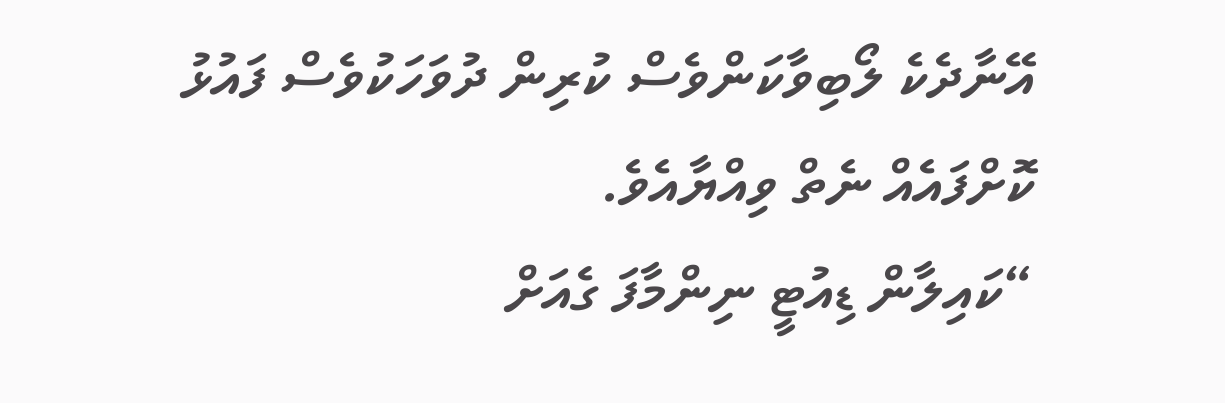އޭނާދެކެ ލޯބިވާކަންވެސް ކުރިން ދުވަހަކުވެސް ފައުޅު ކޮށްފައެއް ނެތް ވިއްޔާއެވެ.
“ކައިލާން ޑިއުޓީ ނިންމާފަ ގެއަށް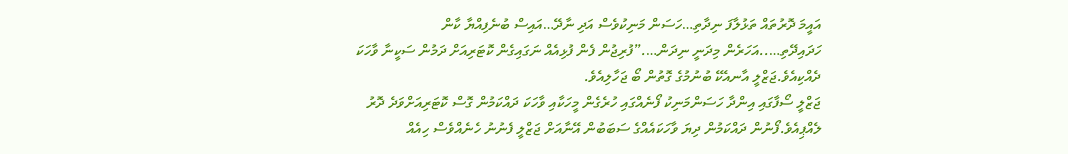އައީމަ ދޮރުތައް ތަޅުލާފަ ނިދާތި…ހަސަން މަނިކުވެސް އަދި ނާދޭ…އައިސް ބުނެފިއްޔާ ކާން ހަދައިދޭތި…..އަހަރެން މިދަނީ ނިދަން….”ފުރިޖުން ފެން ފުޅިއެއް ނަގައިގެން ކޮޓަރިއަށް ދަމުން ސަކީނާ ވާހަކަ ދެއްކިއެވެ.ޖަޒްލީ އާނއެކޭ ބުނުމުގެ ގޮތުން ބޯ ޖަހާލިއެވެ.
ޖަޒްލީ ސޯފާގައި އިންދާ ހަސަންމަނިކު ފޯނެއްގައި ހުރެގެން މީހަކާއި ވާހަކަ ދައްކަމުން ގޮސް ކޮޓަރިއަށްވަދެ ދޮރު ލެއްޕިއެވެ.ފޯނުން ދައްކަމުން ދިޔަ ވާހަކައެއްގެ ސަބަބުން އޭނާއަށް ޖަޒްލީ ފެނުނު ހެނެއްވެސް ހިއެއް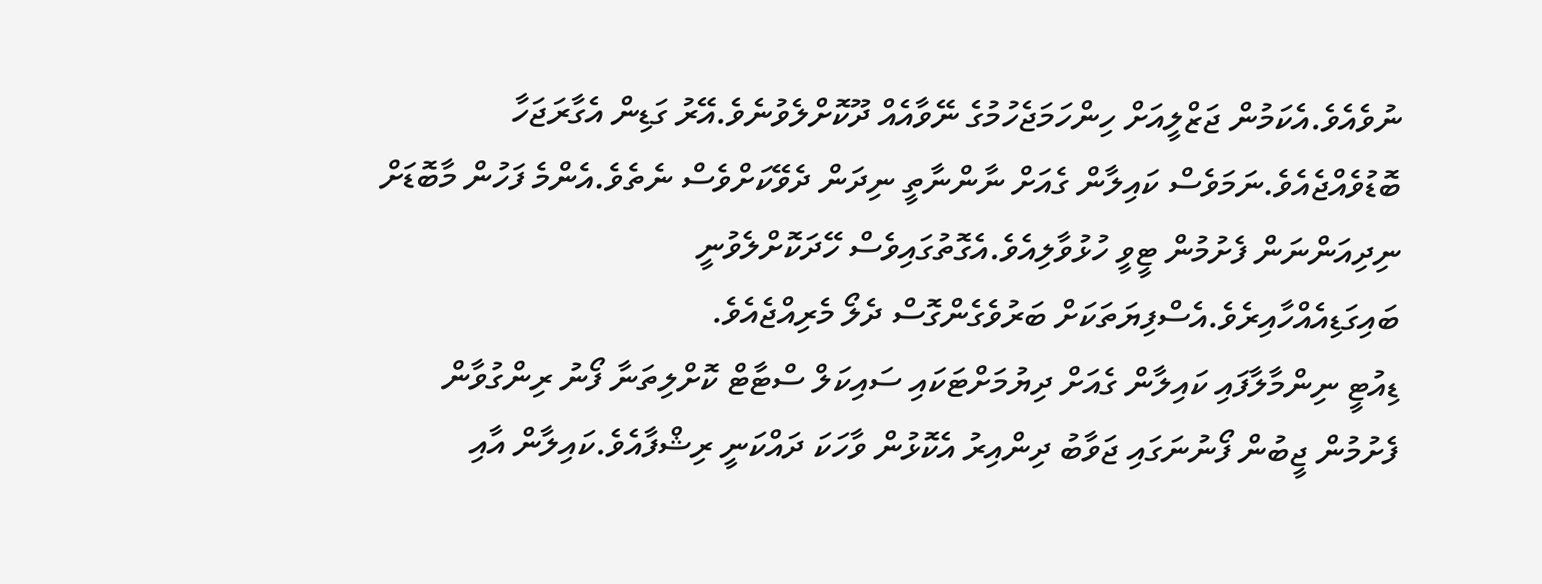ނުވެއެވެ.އެކަމުން ޖަޒްލީއަށް ހިންހަމަޖެހުމުގެ ނޭވާއެއް ދޫކޮށްލެވުނެވެ.އޭރު ގަޑިން އެގާރަޖަހާ ބޮޑުވެއްޖެއެވެ.ނަމަވެސް ކައިލާން ގެއަށް ނާންނާތީ ނިދަން ދެވޭކަށްވެސް ނެތެވެ.އެންމެ ފަހުން މާބޮޑަށް ނިދިއަންނަން ފެށުމުން ޓީވީ ހުޅުވާލިއެވެ.އެގޮތުގައިވެސް ހޭދަކޮށްލެވުނީ ބައިގަޑިއެއްހާއިރެވެ.އެސްފިޔަތަކަށް ބަރުވެގެންގޮސް ދެލޯ މެރިއްޖެއެވެ.
ޑިއުޓީ ނިންމާލާފައި ކައިލާން ގެއަށް ދިޔުމަށްޓަކައި ސައިކަލް ސްޓާޓް ކޮށްލިތަނާ ފޯނު ރިންގުވާން ފެށުމުން ޖީބުން ފޯނުނަގައި ޖަވާބު ދިންއިރު އެކޮޅުން ވާހަކަ ދައްކަނީ ރިޝްފާއެވެ.ކައިލާން އާއި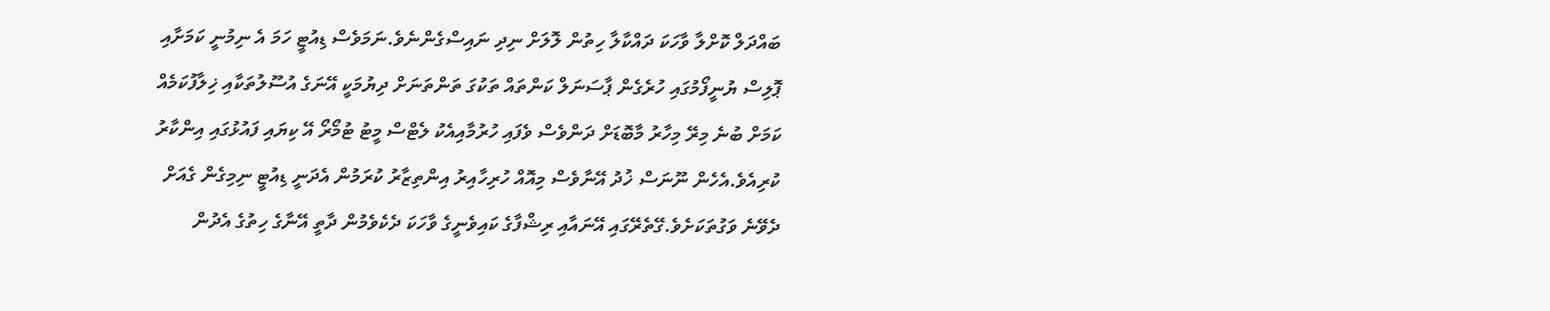ބައްދަލް ކޮށްލާ ވާހަކަ ދައްކާލާ ހިތުން ލޮލަށް ނިދި ނައިސްގެންނެވެ.ނަމަވެސް ޑިއުޓީ ހަމަ އެ ނިމުނީ ކަމަށާއި ޕޮލިސް ޔުނީފޯމުގައި ހުރެގެން ޕާސަނަލް ކަންތައް ތަކުގަ ތަންތަނަށް ދިޔުމަކީ އޭނަގެ އުސޫލުތަކާއި ޚިލާފުކަމެއް ކަމަށް ބުނެ މިރޭ މިހާރު މާބޮޑަށް ދަންވެސް ވެފައި ހުރުމާއިއެކު ލެޓްސް މީޓު ޓުމޯރޯ އޭ ކިޔައި ފައުޅުގައި އިންކާރު ކުރިއެވެ.އެހެން ނޫނަސް ޚުދު އޭނާވެސް މިއޮއް ހުރިހާއިރު އިންތިޒާރު ކުރަމުން އެދަނީ ޑިއުޓީ ނިމިގެން ގެއަށް ދެވޭނެ ވަގުތަކަށެވެ.ގޭތެރޭގައި އޭނައާއި ރިޝްފާގެ ކައިވެނީގެ ވާހަކަ ދެކެވެމުން ދާތީ އޭނާގެ ހިތުގެ އެދުން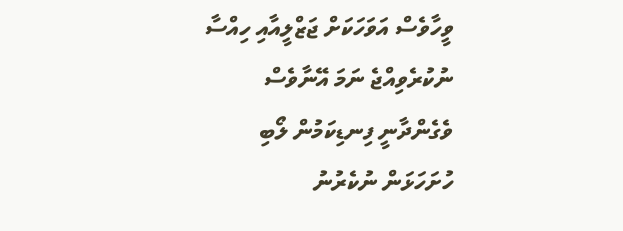ވީހާވެސް އަވަހަކަށް ޖަޒްލީއާއި ހިއްސާ ނުކުރެވިއްޖެ ނަމަ އޭނާވެސް ވެގެންދާނީ ފިނޑިކަމުން ލޯބި ހުށަހަޅަން ނުކެރުނު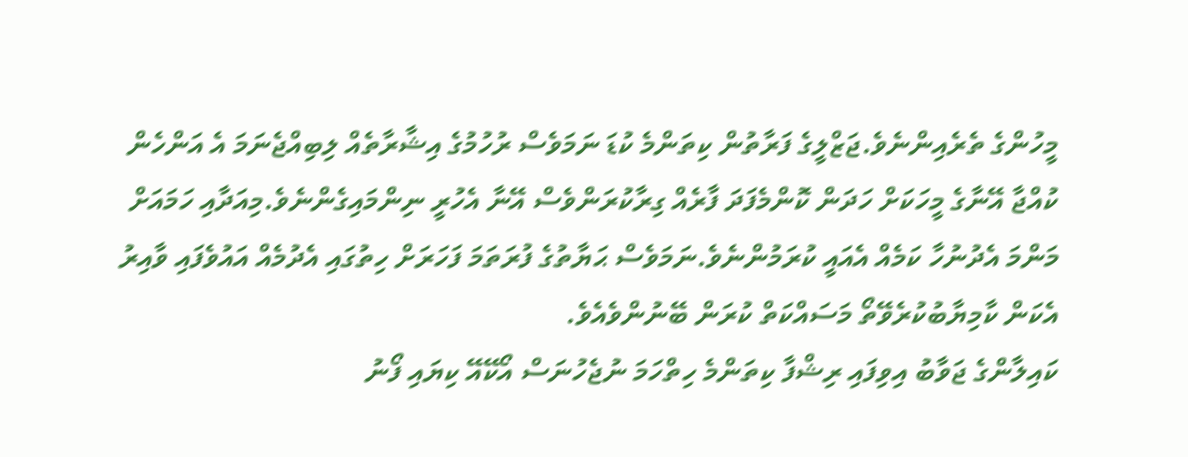މީހުންގެ ތެރެއިންނެވެ.ޖަޒްލީގެ ފަރާތުން ކިތަންމެ ކުޑަ ނަމަވެސް ރުހުމުގެ އިޝާރާތެއް ލިބިއްޖެނަމަ އެ އަންހެން ކުއްޖާ އޭނާގެ މީހަކަށް ހަދަން ކޮންމެފަދަ ފާރެއް ގިރާކުރަންވެސް އޭނާ އެހުރީ ނިންމައިގެންނެވެ.މިއަދާއި ހަމައަށް މަންމަ އެދުނުހާ ކަމެއް އެއައީ ކުރަމުންނެވެ.ނަމަވެސް ޙަޔާތުގެ ފުރަތަމަ ފަހަރަށް ހިތުގައި އެދުމެއް އައުވެފައި ވާއިރު އެކަން ކާމިޔާބުކުރެވޭތޯ މަސައްކަތް ކުރަން ބޭނުންވެއެވެ.
ކައިލާންގެ ޖަވާބު އިވިފައި ރިޝްފާ ކިތަންމެ ހިތްހަމަ ނުޖެހުނަސް އޯކޭއޭ ކިޔައި ފޯނު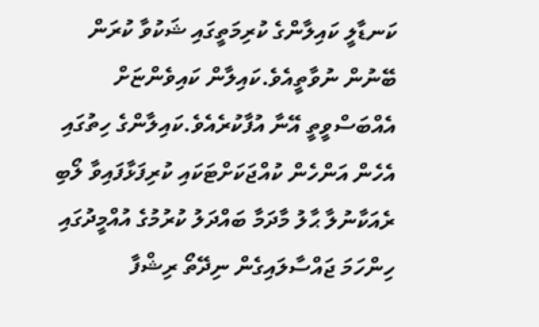ކަނޑާލީ ކައިލާންގެ ކުރިމަތީގައި ޝަކުވާ ކުރަން ބޭނުން ނުވާތީއެވެ.ކައިލާން ކައިވެންޏަށް އެއްބަސްވީތީ އޭނާ އުފާކުރެއެވެ.ކައިލާންގެ ހިތުގައި އެހެން އަންހެން ކުއްޖަކަށްޓަކައި ކުރިފަޅާފައިވާ ލޯބި ރެއަކާނުލާ ޙާލު މާދަމާ ބައްދަލު ކުރުމުގެ އުއްމީދުގައި ހިންހަމަ ޖައްސާލައިގެން ނިދޭތޯ ރިޝްފާ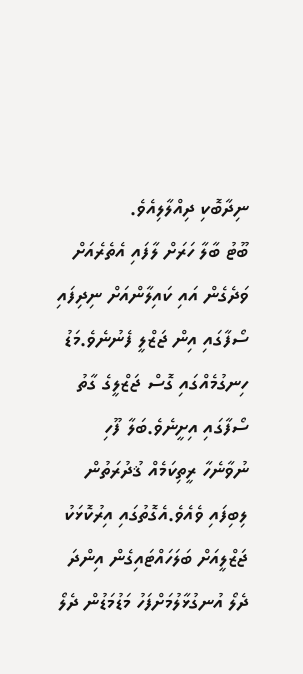ނިދާބޮކި ދިއްލާލިއެވެ.
ބޫޓު ބާލާ ހަރަށް ލާފައި އެތެރެއަށް ވަދެގެން އައި ކައިލާންއަށް ނިދިފައި ސޯފާގައި އިން ޖަޒްލީ ފެނުނެވެ.މަޑު ހިނގުމެއްގައި ގޮސް ޖަޒްލީގެ ގާތު ސޯފާގައި އިށީނެވެ.ބަލާ ފޫހި ނުވާނެހާ ރީތިކަމެއް ޤުދުރަތުން ލިބިފައި ވެއެވެ.އެގޮތުގައި އިރުކޮޅަކު ޖަޒްލީއަށް ބަލަހައްޓައިގެން އިންދަ ދެލޯ އުނގުޅާލުމަށްފަހު މަޑުމަޑުން ދެލޯ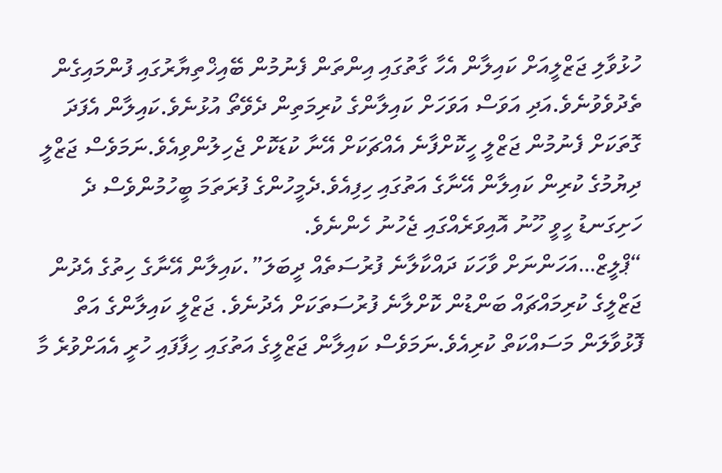ހުޅުވާލި ޖަޒްލީއަށް ކައިލާން އެހާ ގާތުގައި އިންތަން ފެނުމުން ބޭއިޚްތިޔާރުގައި ފުންމައިގެން ތެދުވެވުނެވެ.އަދި އަވަސް އަވަހަށް ކައިލާންގެ ކުރިމަތިން ދެވޭތޯ އުޅުނެވެ.ކައިލާން އެފަދަ ގޮތަކަށް ފެނުމުން ޖަޒްލީ ހީކޮށްފާނެ އެއްޗަކަށް އޭނާ ކުޑަކޮށް ޖެހިލުންވިއެވެ.ނަމަވެސް ޖަޒްލީ ދިޔުމުގެ ކުރިން ކައިލާން އޭނާގެ އަތުގައި ހިފިއެވެ.ދެމީހުންގެ ފުރަތަމަ ބީހުމުންވެސް ދެ ހަށިގަނޑު ހީވީ ހޫނު އޮއިވަރެއްގައި ޖެހުނު ހެންނެވެ.
“ޕްލީޒް…އަހަންނަށް ވާހަކަ ދައްކާލާނެ ފުރުސަތެއް ދީބަލަ”.ކައިލާން އޭނާގެ ހިތުގެ އެދުން ޖަޒްލީގެ ކުރިމައްޗައް ބަންޑުން ކޮށްލާނެ ފުރުސަތަކަށް އެދުނެވެ. ޖަޒްލީ ކައިލާންގެ އަތް ފޮޅުވާލަން މަސައްކަތް ކުރިއެވެ.ނަމަވެސް ކައިލާން ޖަޒްލީގެ އަތުގައި ހިފާފައި ހުރީ އެއަށްވުރެ މާ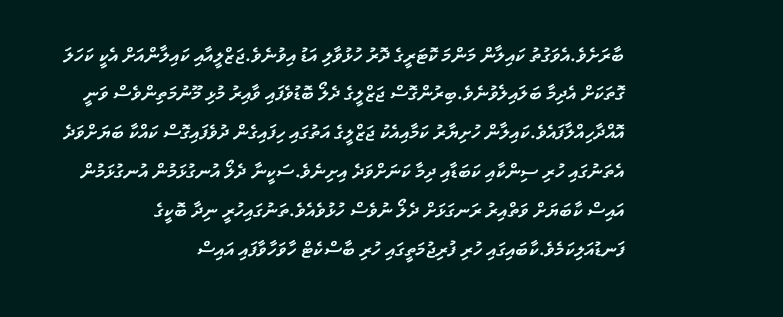ބާރަށެވެ.އެވަގުތު ކައިލާން މަންމަ ކޮޓަރީގެ ދޮރު ހުޅުވާލި އަޑު އިވުނެވެ.ޖަޒްލީއާއި ކައިލާންއަށް އެކީ ކަހަލަ ގޮތަކަށް އެދިމާ ބަލައިލެވުނެވެ.ބިރުންގޮސް ޖަޒްލީގެ ދެލޯ ބޮޑުވެފައި ވާއިރު މުޅި މޫނުމަތިންވެސް ވަނީ އޮއްދާހިއްލާފައެވެ.ކައިލާން ހުށިޔާރު ކަމާއިއެކު ޖަޒްލީގެ އަތުގައި ހިފައިގެން ދުވެފައިގޮސް ކައްކާ ބަޔަށްވަދެ އެތަނުގައި ހުރި ސިންކާއި ކަބަޑާއި ދިމާ ކަނަށްވަދެ އިށިނެވެ.ސަކީނާ ދެލޯ އުނގުޅަމުން އުނގުޅަމުން އައިސް ކާބަޔަށް ވަތްއިރު ރަނގަޅަށް ދެލޯ ނުވެސް ހުޅުވެއެވެ.ތަނުގައިހުރީ ނިދާ ބޮކީގެ ފަނޑުއަލިކަމެވެ.ކާބައިގައި ހުރި ފުރިޖުމަތީގައި ހުރި ބާސްކެޓް ހާވަހާވާފައި އައިސް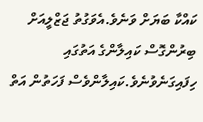ކައްކާ ބަޔަށް ވަނެވެ.އެވަގުތު ޖަޒްލީއަށް ބިރުންގޮސް ކައިލާންގެ އަތުގައި ހިފައިގަނެވުނެވެ.ކައިލާންވެސް ފަހަތުން އަތް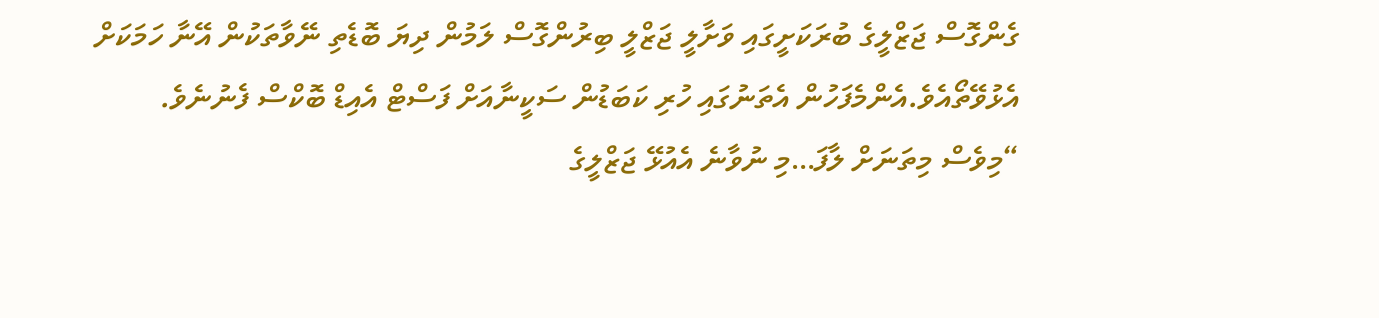ގެންގޮސް ޖަޒްލީގެ ބުރަކަށީގައި ވަށާލީ ޖަޒްލީ ބިރުންގޮސް ލަމުން ދިޔަ ބޮޑެތި ނޭވާތަކުން އޭނާ ހަމަކަށް އެޅުވޭތޯއެވެ.އެންމެފަހުން އެތަނުގައި ހުރި ކަބަޑުން ސަކީނާއަށް ފަސްޓް އެއިޑް ބޮކްސް ފެނުނެވެ.
“މިވެސް މިތަނަށް ލާފަ…މި ނުވާނެ އެއުޅޭ ޖަޒްލީގެ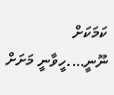ކަމަކަށް ނޫނީ….ހީވާނީ މަށަށް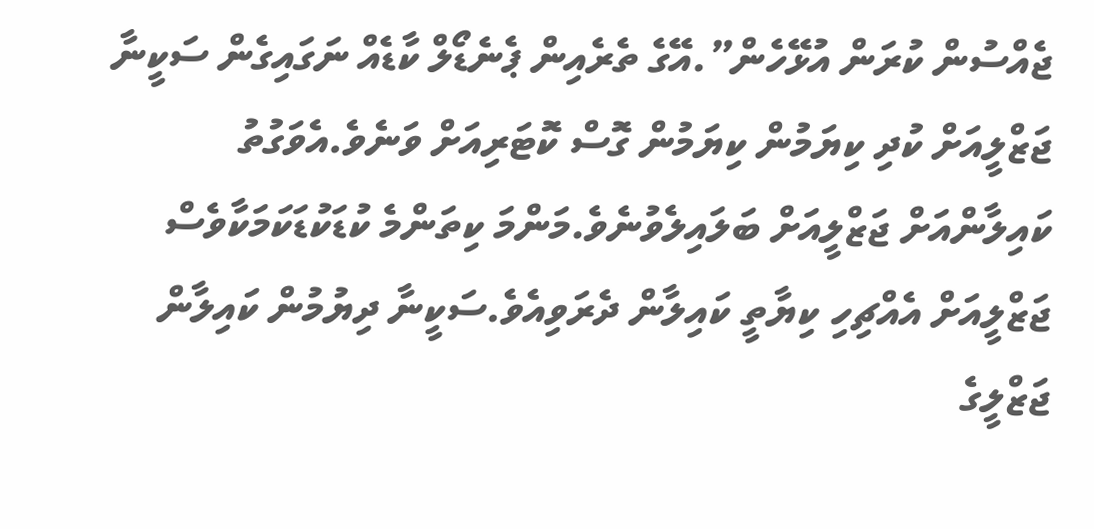ޖެއްސުން ކުރަން އުޅޭހެން”.އޭގެ ތެރެއިން ޕެނެޑޯލް ކާޑެއް ނަގައިގެން ސަކީނާ ޖަޒްލީއަށް ކުދި ކިޔަމުން ކިޔަމުން ގޮސް ކޮޓަރިއަށް ވަނެވެ.އެވަގުތު ކައިލާންއަށް ޖަޒްލީއަށް ބަލައިލެވުނެވެ.މަންމަ ކިތަންމެ ކުޑަކުޑަކަމަކާވެސް ޖަޒްލީއަށް އެއްޗިހި ކިޔާތީ ކައިލާން ދެރަވިއެވެ.ސަކީނާ ދިޔުމުން ކައިލާން ޖަޒްލީގެ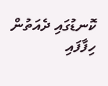ކޮނޑުގައި ދެއަތުން ހިފާފައި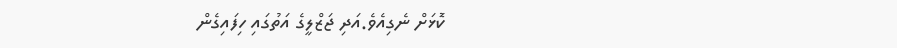ކޮޅަށް ނެގިއެވެ.އަދި ޖަޒްލީގެ އަތުގައި ހިފައިގެން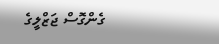ގެންގޮސް ޖަޒްލީގެ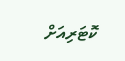ކޮޓަރިއަށް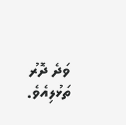ވަދެ ދޮރު ތަޅުލިއެވެ.